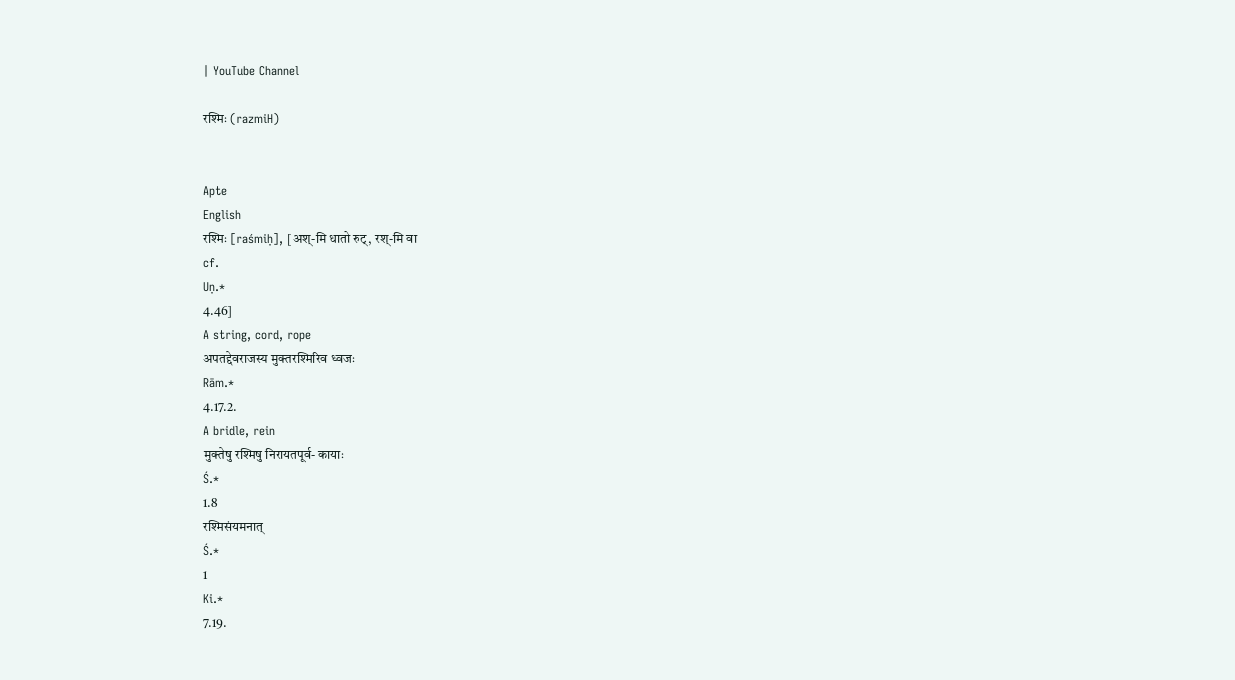| YouTube Channel

रश्मिः (razmiH)


Apte
English
रश्मिः [raśmiḥ], [अश्-मि धातो रुट्, रश्-मि वा
cf.
Uṇ.*
4.46]
A string, cord, rope
अपतद्देवराजस्य मुक्तरश्मिरिव ध्वजः
Rām.*
4.17.2.
A bridle, rein
मुक्तेषु रश्मिषु निरायतपूर्व- कायाः
Ś.*
1.8
रश्मिसंयमनात्
Ś.*
1
Ki.*
7.19.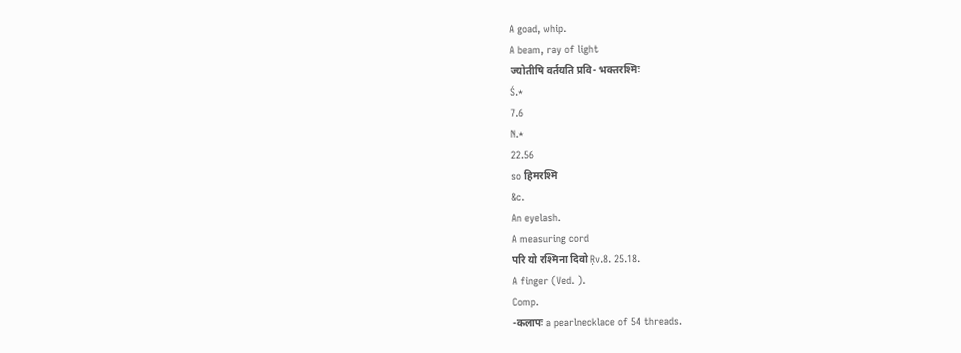A goad, whip.
A beam, ray of light
ज्योतीषि वर्तयति प्रवि- भक्तरश्मिः
Ś.*
7.6
N.*
22.56
so हिमरश्मि
&c.
An eyelash.
A measuring cord
परि यो रश्मिना दिवो Ṛv.8. 25.18.
A finger (Ved. ).
Comp.
-कलापः a pearlnecklace of 54 threads.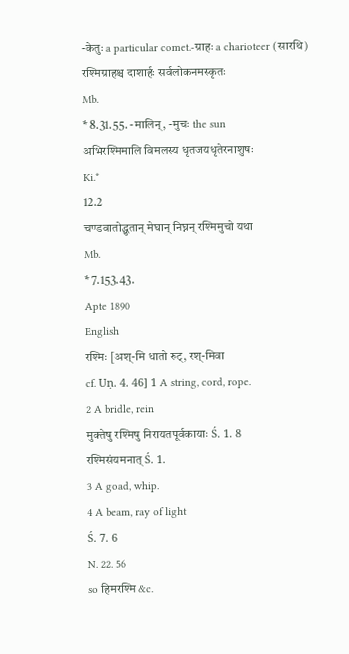-केतुः a particular comet.-ग्राहः a charioteer (सारथि)
रश्मिग्राहश्च दाशार्हः सर्वलोकनमस्कृतः
Mb.
* 8.31.55. -मालिन्, -मुचः the sun
अभिरश्मिमालि विमलस्य धृतजयधृतेरनाशुषः
Ki.*
12.2
चण्डवातोद्धुतान् मेघान् निघ्नन् रश्मिमुचो यथा
Mb.
* 7.153.43.
Apte 1890
English
रश्मिः [अश्-मि धातो रुट्, रश्-मिवा
cf. Uṇ. 4. 46] 1 A string, cord, rope.
2 A bridle, rein
मुक्तेषु रश्मिषु निरायतपूर्वकायाः Ś. 1. 8
रश्मिसंयमनात् Ś. 1.
3 A goad, whip.
4 A beam, ray of light
Ś. 7. 6
N. 22. 56
so हिमरश्मि &c.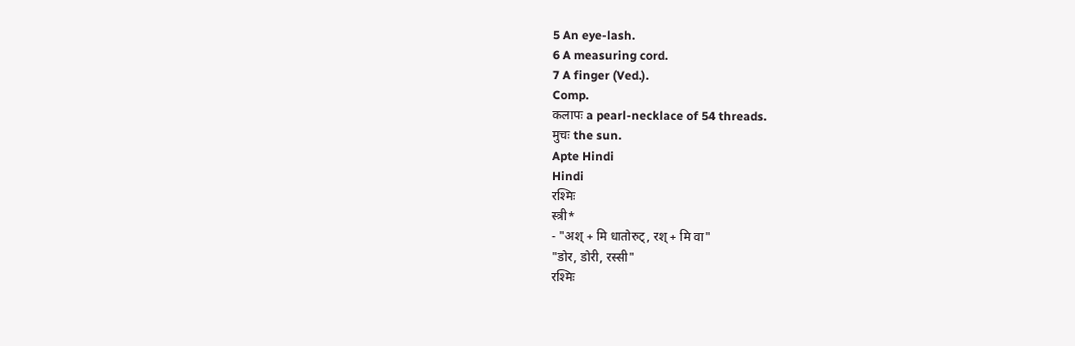5 An eye-lash.
6 A measuring cord.
7 A finger (Ved.).
Comp.
कलापः a pearl-necklace of 54 threads.
मुचः the sun.
Apte Hindi
Hindi
रश्मिः
स्त्री*
- "अश् + मि धातोरुट्, रश् + मि वा"
"डोर, डोरी, रस्सी"
रश्मिः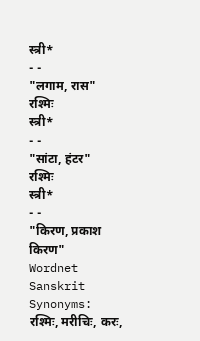स्त्री*
- -
"लगाम, रास"
रश्मिः
स्त्री*
- -
"सांटा, हंटर"
रश्मिः
स्त्री*
- -
"किरण, प्रकाश किरण"
Wordnet
Sanskrit
Synonyms:
रश्मिः, मरीचिः, करः,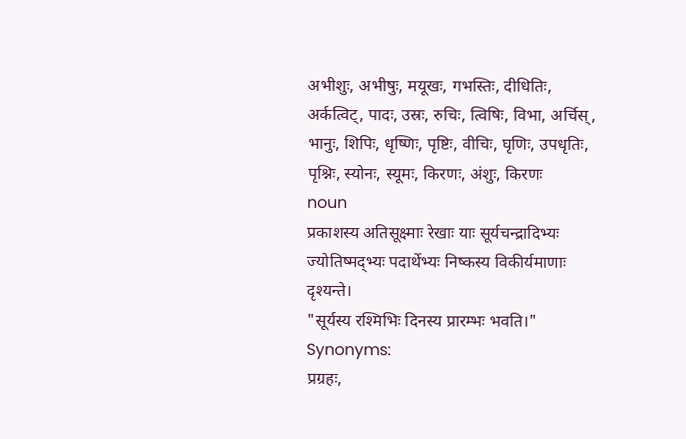अभीशुः, अभीषुः, मयूखः, गभस्तिः, दीधितिः, अर्कत्विट्, पादः, उस्रः, रुचिः, त्विषिः, विभा, अर्चिस्, भानुः, शिपिः, धृष्णिः, पृष्टिः, वीचिः, घृणिः, उपधृतिः, पृश्निः, स्योनः, स्यूमः, किरणः, अंशुः, किरणः
noun
प्रकाशस्य अतिसूक्ष्माः रेखाः याः सूर्यचन्द्रादिभ्यः ज्योतिष्मद्भ्यः पदार्थेभ्यः निष्कस्य विकीर्यमाणाः दृश्यन्ते।
"सूर्यस्य रश्मिभिः दिनस्य प्रारम्भः भवति।"
Synonyms:
प्रग्रहः,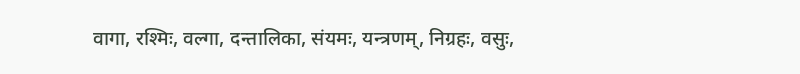वागा, रश्मिः, वल्गा, दन्तालिका, संयमः, यन्त्रणम्, निग्रहः, वसुः,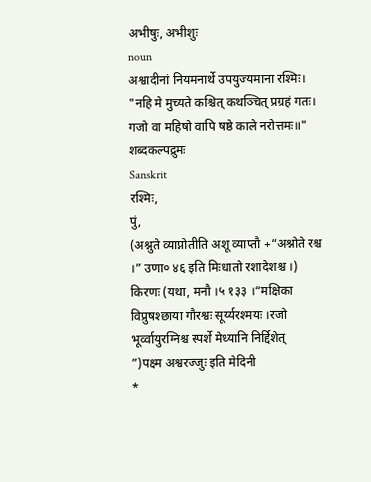अभीषुः, अभीशुः
noun
अश्वादीनां नियमनार्थे उपयुज्यमाना रश्मिः।
"नहि मे मुच्यते कश्चित् कथञ्चित् प्रग्रहं गतः। गजो वा महिषो वापि षष्ठे काले नरोत्तमः॥"
शब्दकल्पद्रुमः
Sanskrit
रश्मिः,
पुं,
(अश्नुते व्याप्नोतीति अशू व्याप्तौ +“अश्नोते रश्च ।” उणा० ४६ इति मिःधातो रशादेशश्च ।) किरणः (यथा, मनौ ।५ १३३ ।“मक्षिका विप्रुषश्छाया गौरश्वः सूर्य्यरश्मयः ।रजो भूर्व्वायुरग्निश्च स्पर्शे मेध्यानि निर्द्दिशेत्
”)पक्ष्म अश्वरज्जुः इति मेदिनी
*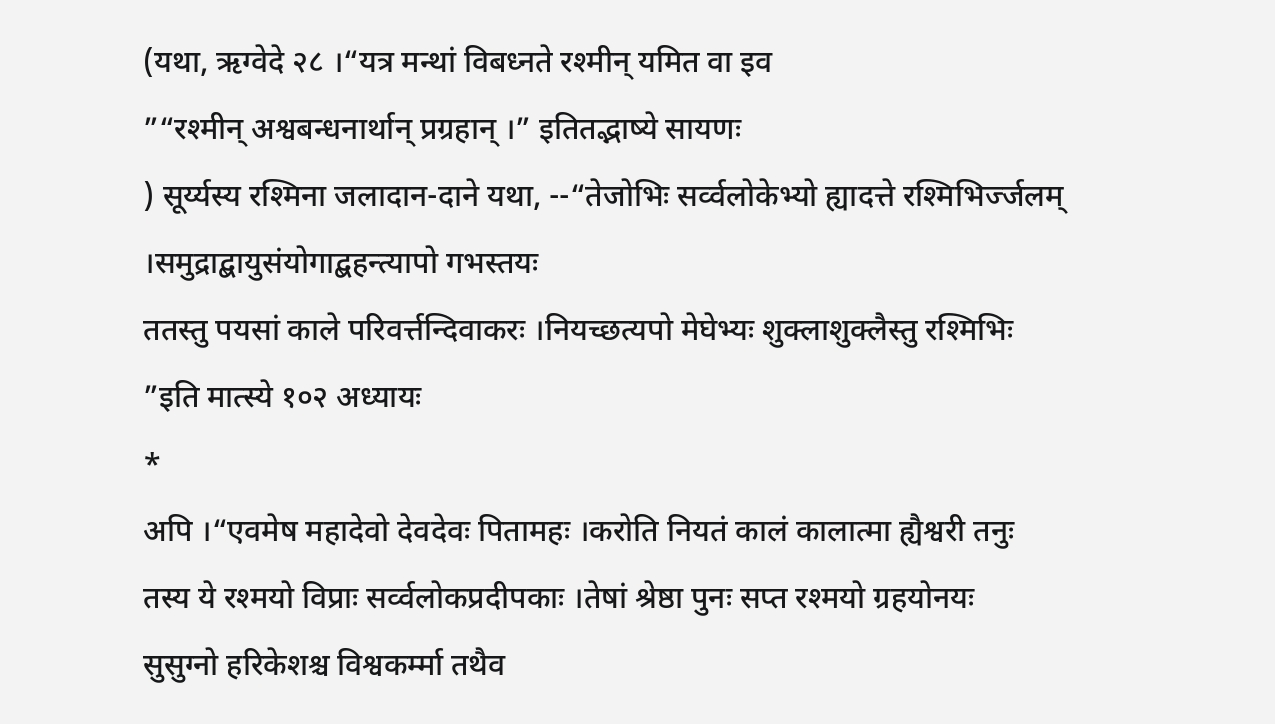(यथा, ऋग्वेदे २८ ।“यत्र मन्थां विबध्नते रश्मीन् यमित वा इव
”“रश्मीन् अश्वबन्धनार्थान् प्रग्रहान् ।” इतितद्भाष्ये सायणः
) सूर्य्यस्य रश्मिना जलादान-दाने यथा, --“तेजोभिः सर्व्वलोकेभ्यो ह्यादत्ते रश्मिभिर्ज्जलम् ।समुद्राद्बायुसंयोगाद्बहन्त्यापो गभस्तयः
ततस्तु पयसां काले परिवर्त्तन्दिवाकरः ।नियच्छत्यपो मेघेभ्यः शुक्लाशुक्लैस्तु रश्मिभिः
”इति मात्स्ये १०२ अध्यायः
*
अपि ।“एवमेष महादेवो देवदेवः पितामहः ।करोति नियतं कालं कालात्मा ह्यैश्वरी तनुः
तस्य ये रश्मयो विप्राः सर्व्वलोकप्रदीपकाः ।तेषां श्रेष्ठा पुनः सप्त रश्मयो ग्रहयोनयः
सुसुग्नो हरिकेशश्च विश्वकर्म्मा तथैव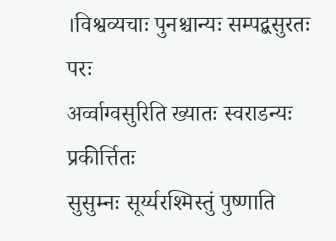।विश्वव्यचाः पुनश्चान्यः सम्पद्बसुरतः परः
अर्व्वाग्वसुरिति ख्यातः स्वराडन्यः प्रकीर्त्तितः
सुसुम्नः सूर्य्यरश्मिस्तुं पुष्णाति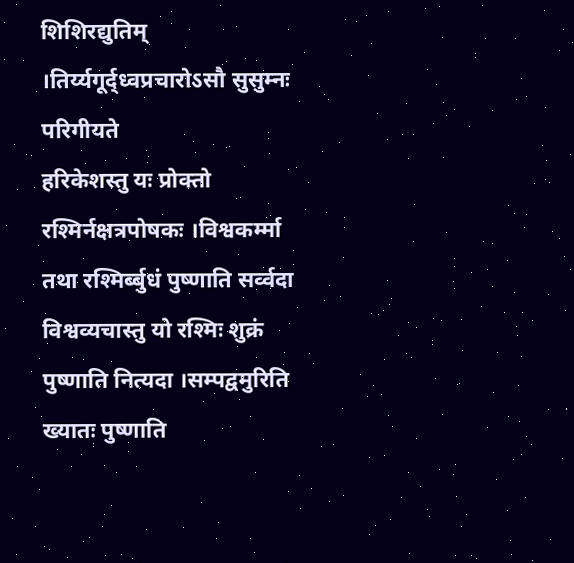शिशिरद्युतिम् ।तिर्य्यगूर्द्ध्वप्रचारोऽसौ सुसुम्नः परिगीयते
हरिकेशस्तु यः प्रोक्तो रश्मिर्नक्षत्रपोषकः ।विश्वकर्म्मा तथा रश्मिर्ब्बुधं पुष्णाति सर्व्वदा
विश्वव्यचास्तु यो रश्मिः शुक्रं पुष्णाति नित्यदा ।सम्पद्वमुरिति ख्यातः पुष्णाति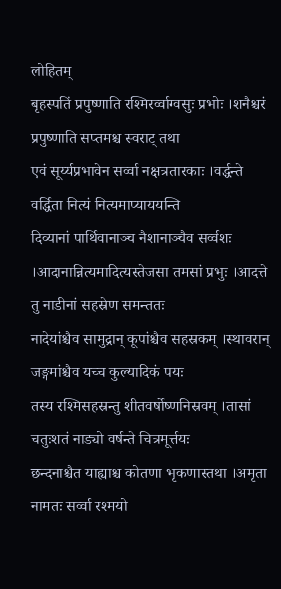लोहितम्
बृहस्पतिं प्रपुष्णाति रश्मिरर्व्वाग्वसुः प्रभोः ।शनैश्चरं प्रपुष्णाति सप्तमश्च स्वराट् तथा
एवं सूर्य्यप्रभावेन सर्व्वा नक्षत्रतारकाः ।वर्द्धन्ते वर्द्धिता नित्यं नित्यमाप्याययन्ति
दिव्यानां पार्थिवानाञ्च नैशानाञ्चैव सर्व्वशः ।आदानान्नित्यमादित्यस्तेजसा तमसां प्रभुः ।आदत्ते तु नाडीनां सहस्रेण समन्ततः
नादेयांश्चैव सामुद्रान् कूपांश्चैव सहस्रकम् ।स्थावरान् जङ्गमांश्चैव यच्च कुल्यादिकं पयः
तस्य रश्मिसहस्रन्तु शीतवर्षोष्णनिस्रवम् ।तासां चतुःशतं नाड्यो वर्षन्ते चित्रमूर्त्तयः
छन्दनाश्चैत याह्याश्च कोतणा भृकणास्तथा ।अमृता नामतः सर्व्वा रश्मयो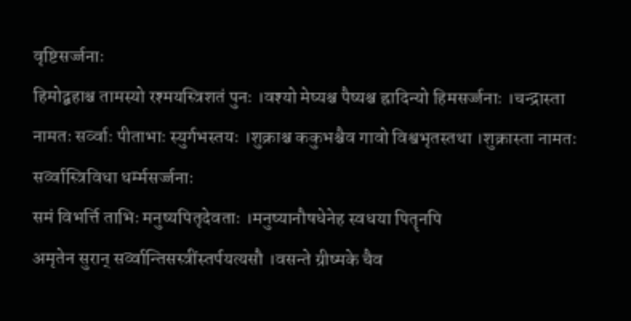वृष्टिसर्ज्जनाः
हिमोद्बहाश्च तामस्यो रश्मयस्त्रिशतं पुनः ।वश्यो मेष्यश्च पैष्यश्च ह्रादिन्यो हिमसर्ज्जनाः ।चन्द्रास्ता नामतः सर्व्वाः पीताभाः स्युर्गभस्तयः ।शुक्राश्च ककुभश्चैव गावो विश्वभृतस्तथा ।शुक्रास्ता नामतः सर्व्वास्त्रिविधा धर्म्मसर्ज्जनाः
समं विभर्त्ति ताभिः मनुष्यपितृदेवताः ।मनुष्यानौषधेनेह स्वधया पितॄनपि
अमृतेन सुरान् सर्व्वान्तिसस्त्रींस्तर्पयत्यसौ ।वसन्ते ग्रीष्मके चैव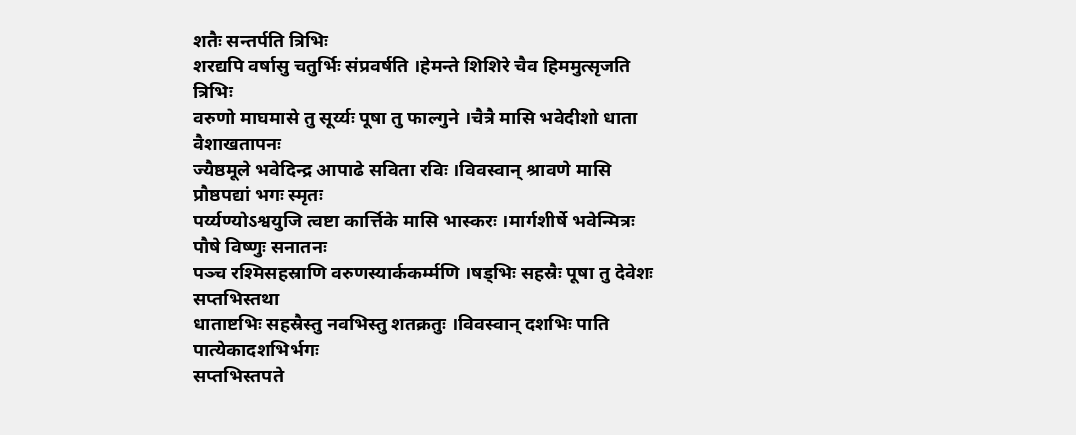शतैः सन्तर्पति त्रिभिः
शरद्यपि वर्षासु चतुर्भिः संप्रवर्षति ।हेमन्ते शिशिरे चैव हिममुत्सृजति त्रिभिः
वरुणो माघमासे तु सूर्य्यः पूषा तु फाल्गुने ।चैत्रै मासि भवेदीशो धाता वैशाखतापनः
ज्यैष्ठमूले भवेदिन्द्र आपाढे सविता रविः ।विवस्वान् श्रावणे मासि प्रौष्ठपद्यां भगः स्मृतः
पर्य्यण्योऽश्वयुजि त्वष्टा कार्त्तिके मासि भास्करः ।मार्गशीर्षे भवेन्मित्रः पौषे विष्णुः सनातनः
पञ्च रश्मिसहस्राणि वरुणस्यार्ककर्म्मणि ।षड्भिः सहस्रैः पूषा तु देवेशः सप्तभिस्तथा
धाताष्टभिः सहस्रैस्तु नवभिस्तु शतक्रतुः ।विवस्वान् दशभिः पाति पात्येकादशभिर्भगः
सप्तभिस्तपते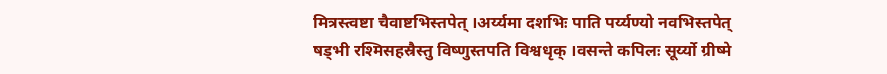मित्रस्त्वष्टा चैवाष्टभिस्तपेत् ।अर्य्यमा दशभिः पाति पर्य्यण्यो नवभिस्तपेत्
षड्भी रश्मिसहस्रैस्तु विष्णुस्तपति विश्वधृक् ।वसन्ते कपिलः सूर्य्यो ग्रीष्मे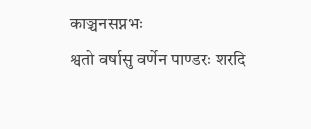काञ्चनसप्नभः
श्वतो वर्षासु वर्णेन पाण्डरः शरदि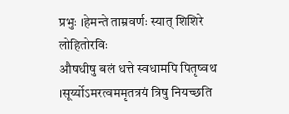प्रभुः ।हेमन्ते ताम्रवर्णः स्यात् शिशिरे लोहितोरविः
औषधीषु बलं धत्ते स्वधामपि पितृष्वथ ।सूर्य्योऽमरत्वममृतत्रयं त्रिषु नियच्छति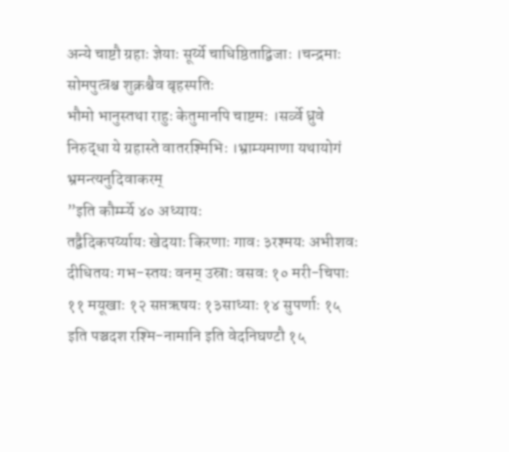अन्ये चाष्टौ ग्रहाः ज्ञेयाः सूर्य्ये चाधिष्ठिताद्विजाः ।चन्द्रमाः सोमपुत्त्रश्च शुक्रश्चैव बृहस्पतिः
भौमो भानुस्तथा राहुः केतुमानपि चाष्टमः ।सर्व्वे ध्रुवे निरुद्धा ये ग्रहास्ते वातरश्मिभिः ।भ्राम्यमाणा यथायोगं भ्रमन्त्यनुदिवाकरम्
”इति कौर्म्म्ये ४० अध्यायः
तद्वैदिकपर्य्यायः खेदयाः किरणाः गावः ३रश्मयः अभीशवः दीधितयः गभ-स्तयः वनम् उस्राः वसवः १० मरी-चिपाः ११ मयूखाः १२ सप्तऋषयः १३साध्याः १४ सुपर्णाः १५ इति पञ्चदश रश्मि-नामानि इति वेदनिघण्टौ १५